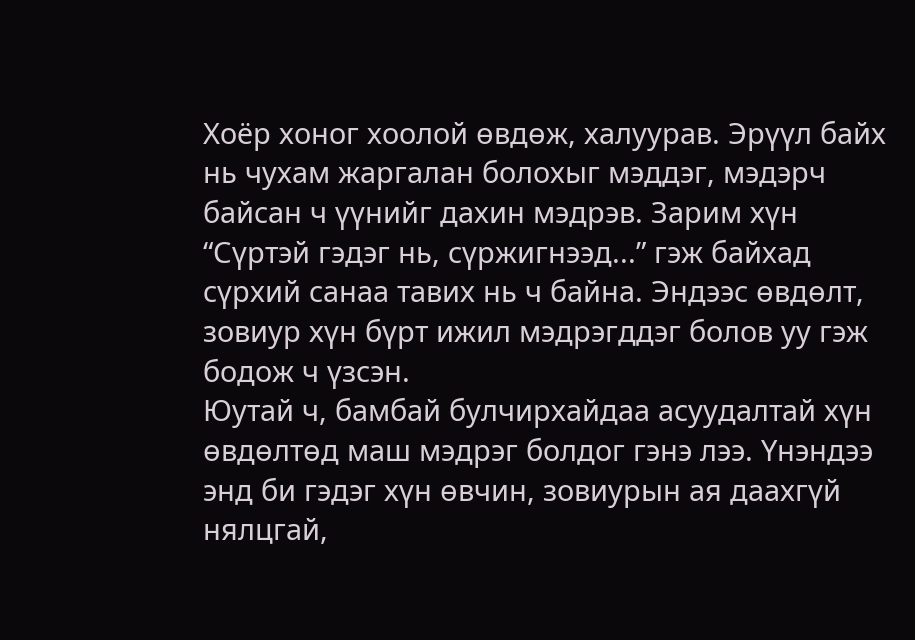Хоёр хоног хоолой өвдөж, халуурав. Эрүүл байх нь чухам жаргалан болохыг мэддэг, мэдэрч байсан ч үүнийг дахин мэдрэв. Зарим хүн “Сүртэй гэдэг нь, сүржигнээд...” гэж байхад сүрхий санаа тавих нь ч байна. Эндээс өвдөлт, зовиур хүн бүрт ижил мэдрэгддэг болов уу гэж бодож ч үзсэн.
Юутай ч, бамбай булчирхайдаа асуудалтай хүн өвдөлтөд маш мэдрэг болдог гэнэ лээ. Үнэндээ энд би гэдэг хүн өвчин, зовиурын ая даахгүй нялцгай,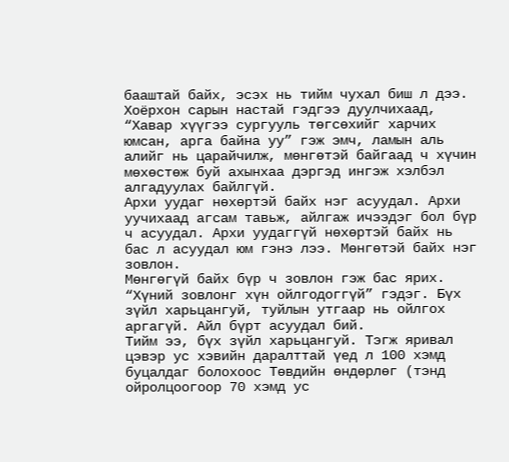бааштай байх, эсэх нь тийм чухал биш л дээ.
Хоёрхон сарын настай гэдгээ дуулчихаад, “Хавар хүүгээ сургууль төгсөхийг харчих юмсан, арга байна уу” гэж эмч, ламын аль алийг нь царайчилж, мөнгөтэй байгаад ч хүчин мөхөстөж буй ахынхаа дэргэд ингэж хэлбэл алгадуулах байлгүй.
Архи уудаг нөхөртэй байх нэг асуудал. Архи уучихаад агсам тавьж, айлгаж ичээдэг бол бүр ч асуудал. Архи уудаггүй нөхөртэй байх нь бас л асуудал юм гэнэ лээ. Мөнгөтэй байх нэг зовлон.
Мөнгөгүй байх бүр ч зовлон гэж бас ярих. “Хүний зовлонг хүн ойлгодоггүй” гэдэг. Бүх зүйл харьцангуй, туйлын утгаар нь ойлгох аргагүй. Айл бүрт асуудал бий.
Тийм ээ, бүх зүйл харьцангуй. Тэгж яривал цэвэр ус хэвийн даралттай үед л 100 хэмд буцалдаг болохоос Төвдийн өндөрлөг (тэнд ойролцоогоор 70 хэмд ус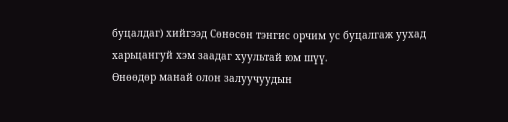буцалдаг) хийгээд Сөнөсөн тэнгис орчим ус буцалгаж уухад харьцангуй хэм заадаг хуультай юм шүү.
Өнөөдөр манай олон залуучуудын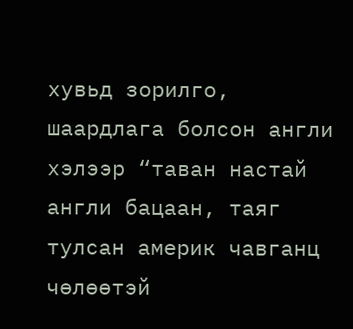хувьд зорилго, шаардлага болсон англи хэлээр “таван настай англи бацаан, таяг тулсан америк чавганц чөлөөтэй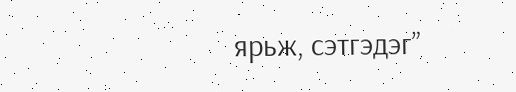ярьж, сэтгэдэг”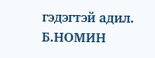гэдэгтэй адил.
Б.НОМИН